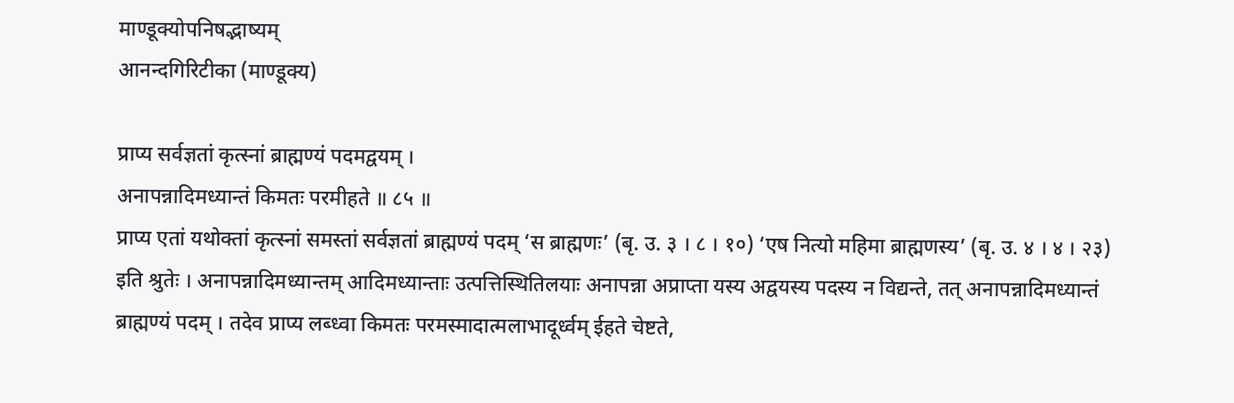माण्डूक्योपनिषद्भाष्यम्
आनन्दगिरिटीका (माण्डूक्य)

प्राप्य सर्वज्ञतां कृत्स्नां ब्राह्मण्यं पदमद्वयम् ।
अनापन्नादिमध्यान्तं किमतः परमीहते ॥ ८५ ॥
प्राप्य एतां यथोक्तां कृत्स्नां समस्तां सर्वज्ञतां ब्राह्मण्यं पदम् ‘स ब्राह्मणः’ (बृ. उ. ३ । ८ । १०) ‘एष नित्यो महिमा ब्राह्मणस्य’ (बृ. उ. ४ । ४ । २३) इति श्रुतेः । अनापन्नादिमध्यान्तम् आदिमध्यान्ताः उत्पत्तिस्थितिलयाः अनापन्ना अप्राप्ता यस्य अद्वयस्य पदस्य न विद्यन्ते, तत् अनापन्नादिमध्यान्तं ब्राह्मण्यं पदम् । तदेव प्राप्य लब्ध्वा किमतः परमस्मादात्मलाभादूर्ध्वम् ईहते चेष्टते,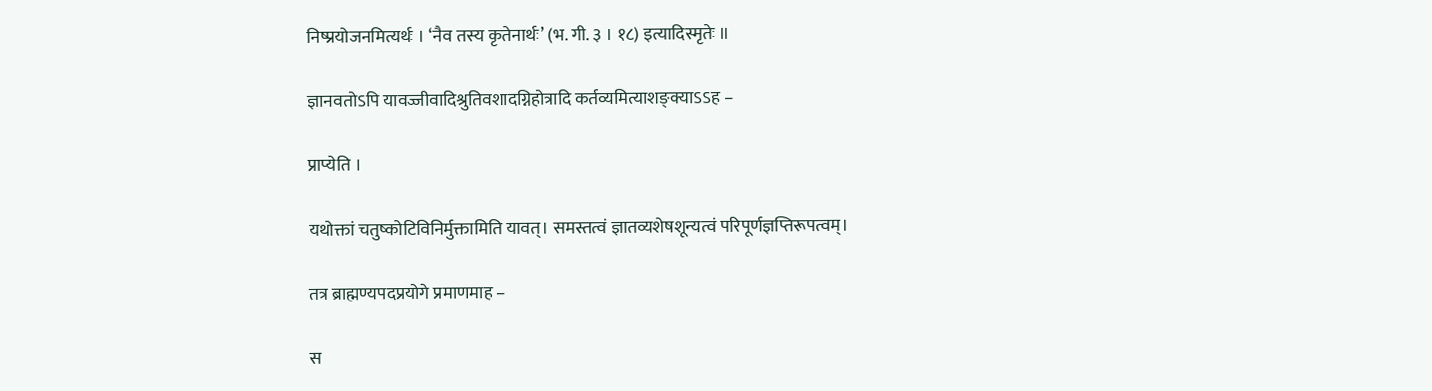निष्प्रयोजनमित्यर्थः । ‘नैव तस्य कृतेनार्थः’ (भ. गी. ३ । १८) इत्यादिस्मृतेः ॥

ज्ञानवतोऽपि यावज्जीवादिश्रुतिवशादग्निहोत्रादि कर्तव्यमित्याशङ्क्याऽऽह –

प्राप्येति ।

यथोक्तां चतुष्कोटिविनिर्मुक्तामिति यावत्। समस्तत्वं ज्ञातव्यशेषशून्यत्वं परिपूर्णज्ञप्तिरूपत्वम्।

तत्र ब्राह्मण्यपदप्रयोगे प्रमाणमाह –

स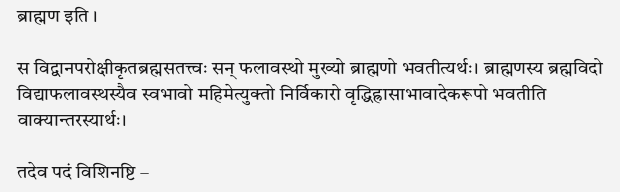ब्राह्मण इति ।

स विद्वानपरोक्षीकृतब्रह्मसतत्त्वः सन् फलावस्थो मुख्यो ब्राह्मणो भवतीत्यर्थः। ब्राह्मणस्य ब्रह्मविदो विद्याफलावस्थस्यैव स्वभावो महिमेत्युक्तो निर्विकारो वृद्धिह्रासाभावादेकरूपो भवतीति वाक्यान्तरस्यार्थः।

तदेव पदं विशिनष्टि –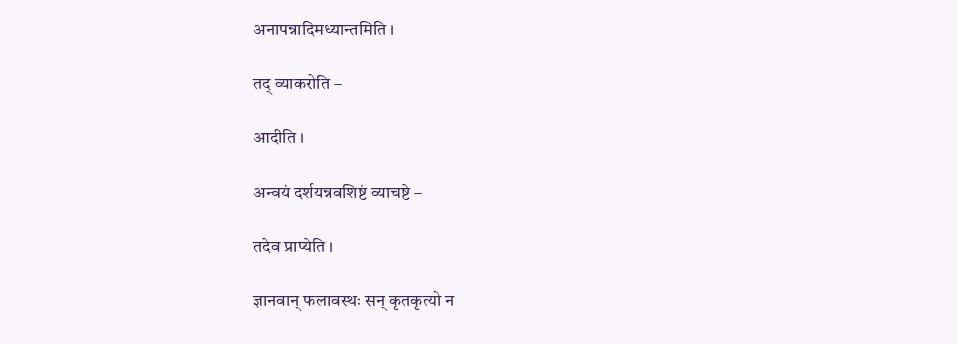अनापन्नादिमध्यान्तमिति ।

तद् व्याकरोति –

आदीति ।

अन्वयं दर्शयन्नवशिष्टं व्याचष्टे –

तदेव प्राप्येति ।

ज्ञानवान् फलावस्थः सन् कृतकृत्यो न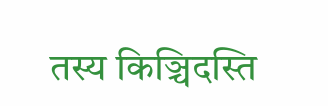तस्य किञ्चिदस्ति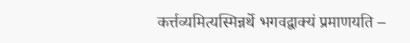कर्त्तव्यमित्यस्मिन्नर्थे भगवद्वाक्यं प्रमाणयति –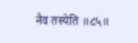नैव तस्येति ॥८५॥